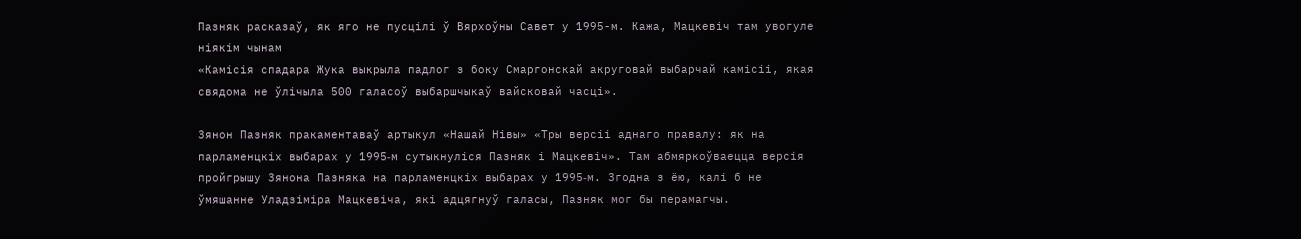Пазняк расказаў, як яго не пусцілі ў Вярхоўны Савет у 1995-м. Кажа, Мацкевіч там увогуле ніякім чынам
«Камісія спадара Жука выкрыла падлог з боку Смаргонскай акруговай выбарчай камісіі, якая свядома не ўлічыла 500 галасоў выбаршчыкаў вайсковай часці».

Зянон Пазняк пракаментаваў артыкул «Нашай Нівы» «Тры версіі аднаго правалу: як на парламенцкіх выбарах у 1995‑м сутыкнуліся Пазняк і Мацкевіч». Там абмяркоўваецца версія пройгрышу Зянона Пазняка на парламенцкіх выбарах у 1995‑м. Згодна з ёю, калі б не ўмяшанне Уладзіміра Мацкевіча, які адцягнуў галасы, Пазняк мог бы перамагчы.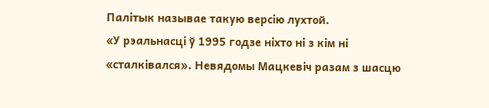Палітык называе такую версію лухтой.
«У рэальнасці ў 1995 годзе ніхто ні з кім ні «сталківался». Невядомы Мацкевіч разам з шасцю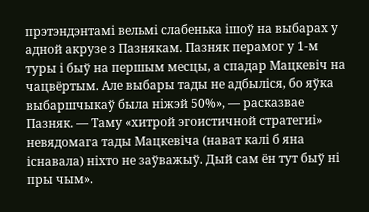прэтэндэнтамі вельмі слабенька ішоў на выбарах у адной акрузе з Пазнякам. Пазняк перамог у 1‑м туры і быў на першым месцы, а спадар Мацкевіч на чацвёртым. Але выбары тады не адбыліся, бо яўка выбаршчыкаў была ніжэй 50%», — расказвае Пазняк. — Таму «хитрой эгоистичной стратегиі» невядомага тады Мацкевіча (нават калі б яна існавала) ніхто не заўважыў. Дый сам ён тут быў ні пры чым».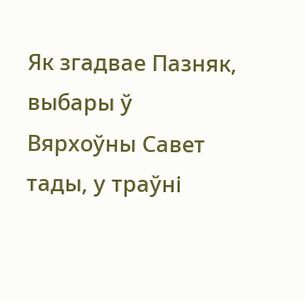Як згадвае Пазняк, выбары ў Вярхоўны Савет тады, у траўні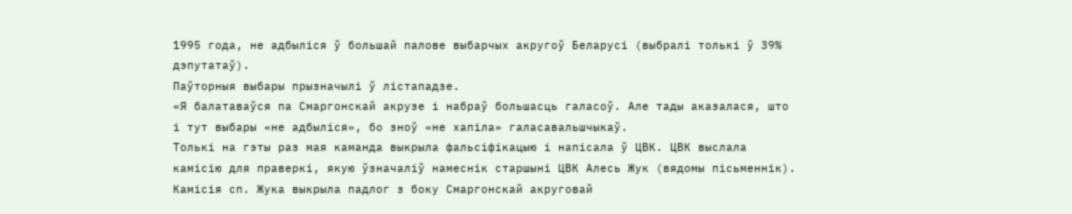1995 года, не адбыліся ў большай палове выбарчых акругоў Беларусі (выбралі толькі ў 39% дэпутатаў).
Паўторныя выбары прызначылі ў лістападзе.
«Я балатаваўся па Смаргонскай акрузе і набраў большасць галасоў. Але тады аказалася, што і тут выбары «не адбыліся», бо зноў «не хапіла» галасавальшчыкаў.
Толькі на гэты раз мая каманда выкрыла фальсіфікацыю і напісала ў ЦВК. ЦВК выслала камісію для праверкі, якую ўзначаліў намеснік старшыні ЦВК Алесь Жук (вядомы пісьменнік). Камісія сп. Жука выкрыла падлог з боку Смаргонскай акруговай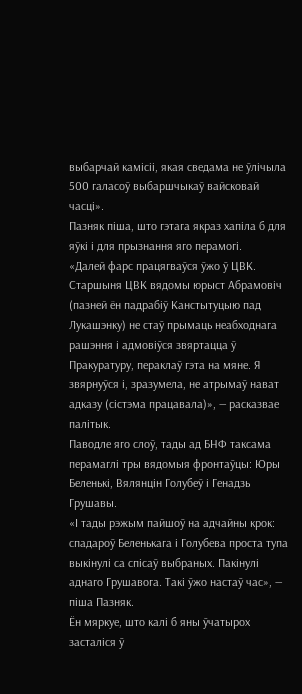выбарчай камісіі, якая сведама не ўлічыла 500 галасоў выбаршчыкаў вайсковай часці».
Пазняк піша, што гэтага якраз хапіла б для яўкі і для прызнання яго перамогі.
«Далей фарс працягваўся ўжо ў ЦВК. Старшыня ЦВК вядомы юрыст Абрамовіч (пазней ён падрабіў Канстытуцыю пад Лукашэнку) не стаў прымаць неабходнага рашэння і адмовіўся звяртацца ў Пракуратуру, пераклаў гэта на мяне. Я звярнуўся і, зразумела, не атрымаў нават адказу (сістэма працавала)», — расказвае палітык.
Паводле яго слоў, тады ад БНФ таксама перамаглі тры вядомыя фронтаўцы: Юры Беленькі, Вялянцін Голубеў і Генадзь Грушавы.
«І тады рэжым пайшоў на адчайны крок: спадароў Беленькага і Голубева проста тупа выкінулі са спісаў выбраных. Пакінулі аднаго Грушавога. Такі ўжо настаў час», — піша Пазняк.
Ён мяркуе, што калі б яны ўчатырох засталіся ў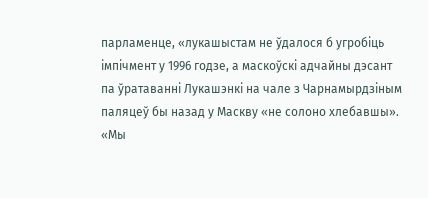парламенце, «лукашыстам не ўдалося б угробіць імпічмент у 1996 годзе, а маскоўскі адчайны дэсант па ўратаванні Лукашэнкі на чале з Чарнамырдзіным паляцеў бы назад у Маскву «не солоно хлебавшы».
«Мы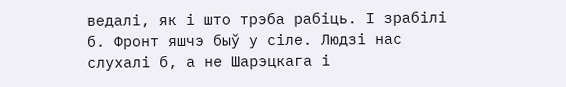ведалі, як і што трэба рабіць. І зрабілі б. Фронт яшчэ быў у сіле. Людзі нас слухалі б, а не Шарэцкага і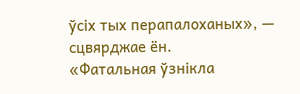ўсіх тых перапалоханых», — сцвярджае ён.
«Фатальная ўзнікла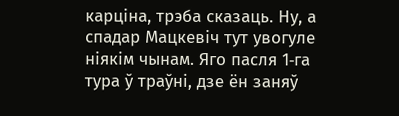карціна, трэба сказаць. Ну, а спадар Мацкевіч тут увогуле ніякім чынам. Яго пасля 1‑га тура ў траўні, дзе ён заняў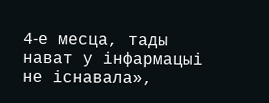4‑е месца, тады нават у інфармацыі не існавала»,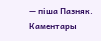— піша Пазняк.
Каментары